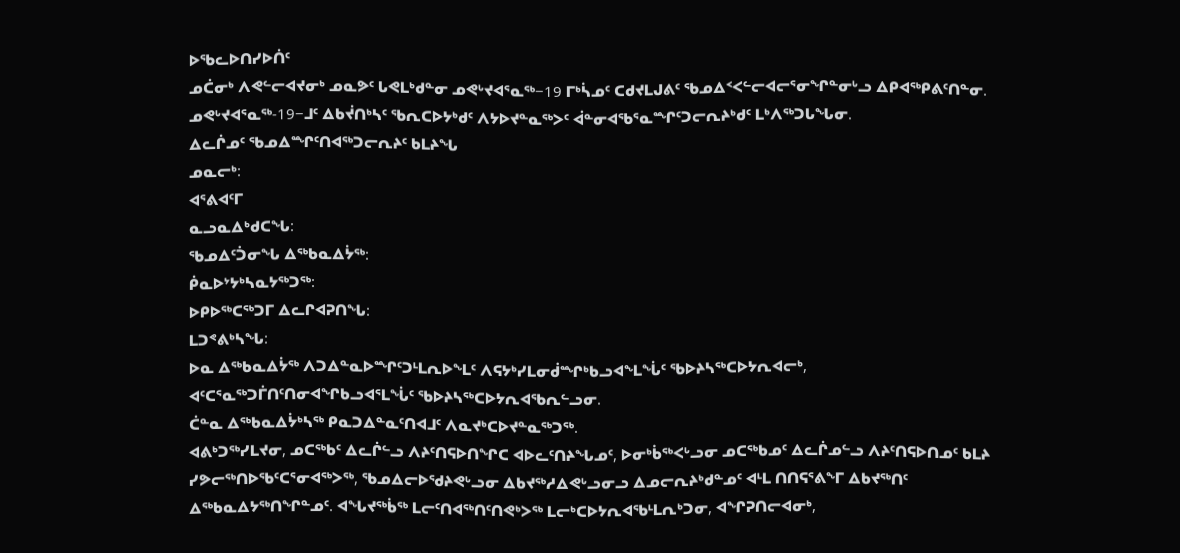ᐅᖃᓚᐅᑎᓯᐅᑏᑦ
ᓄᑖᓂᒃ ᐱᕙᓪᓕᐊᔪᓂᒃ ᓄᓇᕗᑦ ᒐᕙᒪᒃᑯᓐᓂ ᓄᕙᒡᔪᐊᕐᓇᖅ−19 ᒥᒃᓵᓄᑦ ᑕᑯᔪᒪᒍᕕᑦ ᖃᓄᐃᑉᐸᓪᓕᐊᓕᕐᓂᖏᓐᓂᒡᓗ ᐃᑭᐊᖅᑭᕕᑦᑎᓐᓂ. ᓄᕙᒡᔪᐊᕐᓇᖅ-19−ᒧᑦ ᐃᑲᔫᑎᒃᓴᑦ ᖃᕆᑕᐅᔭᒃᑯᑦ ᐱᔭᐅᔪᓐᓇᖅᐳᑦ ᐋᓐᓂᐊᖃᕐᓇᙱᑦᑐᓕᕆᔨᒃᑯᑦ ᒪᒃᐱᖅᑐᒐᖓᓂ.
ᐃᓚᒌᓄᑦ ᖃᓄᐃᙱᑦᑎᐊᖅᑐᓕᕆᔨᑦ ᑲᒪᔨᖓ
ᓄᓇᓕᒃ:
ᐊᕐᕕᐊᑦᒥ
ᓇᓗᓇᐃᒃᑯᑕᖓ:
ᖃᓄᐃᑦᑑᓂᖓ ᐃᖅᑲᓇᐃᔮᖅ:
ᑮᓇᐅᔾᔭᒃᓴᓇᔭᖅᑐᖅ:
ᐅᑭᐅᖅᑕᖅᑐᒥ ᐃᓚᒋᐊᕈᑎᖓ:
ᒪᑐᕝᕕᒃᓴᖓ:
ᐅᓇ ᐃᖅᑲᓇᐃᔮᖅ ᐱᑐᐃᓐᓇᐅᙱᑦᑐᒻᒪᕆᐅᖕᒪᑦ ᐱᕋᔭᒃᓯᒪᓂᑰᙱᒃᑲᓗᐊᖕᒪᖔᑦ ᖃᐅᔨᓴᖅᑕᐅᔭᕆᐊᓕᒃ, ᐊᑦᑕᕐᓇᖅᑐᒦᑎᑦᑎᓂᐊᖏᑲᓗᐊᕐᒪᖔᑦ ᖃᐅᔨᓴᖅᑕᐅᔭᕆᐊᖃᕆᓪᓗᓂ.
ᑖᓐᓇ ᐃᖅᑲᓇᐃᔮᒃᓴᖅ ᑭᓇᑐᐃᓐᓇᑦᑎᐊᒧᑦ ᐱᓇᔪᒃᑕᐅᔪᓐᓇᖅᑐᖅ.
ᐊᕕᒃᑐᖅᓯᒪᔪᓂ, ᓄᑕᖅᑲᑦ ᐃᓚᒌᓪᓗ ᐱᔨᑦᑎᕋᐅᑎᖏᑕ ᐊᐅᓚᑦᑎᔨᖓᓄᑦ, ᐅᓂᒃᑳᖅᐸᒡᓗᓂ ᓄᑕᖅᑲᓄᑦ ᐃᓚᒌᓄᓪᓗ ᐱᔨᑦᑎᕋᐅᑎᓄᑦ ᑲᒪᔨ ᓯᕗᓕᖅᑎᐅᖃᑦᑕᕐᓂᐊᖅᐳᖅ, ᖃᓄᐃᓕᐅᖁᔨᕙᒡᓗᓂ ᐃᑲᔪᖅᓱᐃᕙᒡᓗᓂᓗ ᐃᓄᓕᕆᔨᒃᑯᓐᓄᑦ ᐊᒻᒪ ᑎᑎᕋᕐᕕᖕᒥ ᐃᑲᔪᖅᑎᑦ ᐃᖅᑲᓇᐃᔭᖅᑎᖏᓐᓄᑦ. ᐊᖓᔪᖅᑳᖅ ᒪᓕᑦᑎᐊᖅᑎᑦᑎᕙᒃᐳᖅ ᒪᓕᒃᑕᐅᔭᕆᐊᖃᒻᒪᕆᒃᑐᓂ, ᐊᖏᕈᑎᓕᐊᓂᒃ,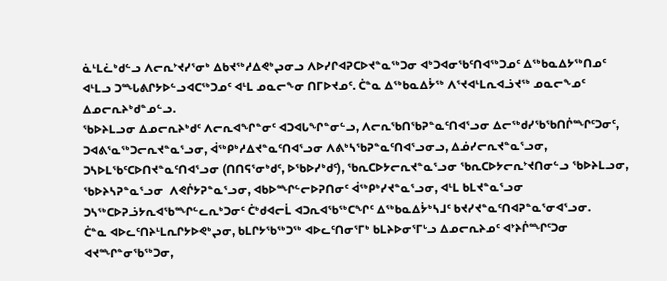ᓈᒻᒪᓛᒃᑯᓪᓗ ᐱᓕᕆᔾᔪᓯᕐᓂᒃ ᐃᑲᔪᖅᓱᐃᕙᒃᖢᓂᓗ ᐱᐅᓯᒋᐊᕈᑕᐅᔪᓐᓇᖅᑐᓂ ᐊᒃᑐᐊᓂᖃᑦᑎᐊᖅᑐᓄᑦ ᐃᖅᑲᓇᐃᔭᖅᑎᓄᑦ ᐊᒻᒪᓗ ᑐᙵᕕᒋᔭᐅᓪᓗᐊᑕᖅᑐᓄᑦ ᐊᒻᒪ ᓄᓇᓕᖕᓂ ᑎᒥᐅᔪᓄᑦ. ᑖᓐᓇ ᐃᖅᑲᓇᐃᔮᖅ ᐱᕐᔪᐊᒻᒪᕆᐊᓘᔪᖅ ᓄᓇᓕᖕᓄᑦ ᐃᓄᓕᕆᔨᒃᑯᓐᓄᓪᓗ.
ᖃᐅᔨᒪᓗᓂ ᐃᓄᓕᕆᔨᒃᑯᑦ ᐱᓕᕆᐊᖏᓐᓂᑦ ᐊᑐᐊᒐᖏᓐᓂᓪᓗ, ᐱᓕᕆᖃᑎᖃᕈᓐᓇᑦᑎᐊᕐᓗᓂ ᐃᓕᖅᑯᓯᖃᖃᑎᒌᙱᑦᑐᓂᑦ, ᑐᐊᕕᕐᓇᖅᑐᓕᕆᔪᓐᓇᕐᓗᓂ, ᐋᖅᑭᒃᓱᐃᔪᓐᓇᑦᑎᐊᕐᓗᓂ ᐱᕕᒃᓴᖃᕈᓐᓇᑦᑎᐊᕐᓗᓂᓗ, ᐃᓅᓯᓕᕆᔪᓐᓇᕐᓗᓂ, ᑐᓴᐅᒪᖃᑦᑕᐅᑎᔪᓐᓇᑦᑎᐊᕐᓗᓂ (ᑎᑎᕋᕐᓂᒃᑯᑦ, ᐅᖃᐅᓯᒃᑯᑦ), ᖃᕆᑕᐅᔭᓕᕆᔪᓐᓇᕐᓗᓂ ᖃᕆᑕᐅᔭᓕᕆᔾᔪᑎᓂᓪᓗ ᖃᐅᔨᒪᓗᓂ, ᖃᐅᔨᓴᕈᓐᓇᕐᓗᓂ  ᐱᕙᒌᔭᕈᓐᓇᕐᓗᓂ, ᐊᑲᐅᙱᓪᓕᐅᕈᑎᓂᑦ ᐋᖅᑭᒃᓯᔪᓐᓇᕐᓗᓂ, ᐊᒻᒪ ᑲᒪᔪᓐᓇᕐᓗᓂ ᑐᓴᖅᑕᐅᕈᓘᔭᕆᐊᖃᙱᓪᓚᕆᒃᑐᓂᑦ ᑖᒃᑯᐊᓕᒫ ᐊᑐᕆᐊᖃᖅᑕᖏᑦ ᐃᖅᑲᓇᐃᔮᒃᓴᒧᑦ ᑲᔪᓯᔪᓐᓇᑦᑎᐊᕈᓐᓇᕐᓂᐊᕐᓗᓂ.
ᑖᓐᓇ ᐊᐅᓚᑦᑎᔨᒻᒪᕆᒋᔭᐅᕙᒃᖢᓂ, ᑲᒪᒋᔭᖃᖅᑐᖅ ᐊᐅᓚᑦᑎᓂᕐᒥᒃ ᑲᒪᔨᐅᓂᕐᒥᒡᓗ ᐃᓄᓕᕆᔨᓄᑦ ᐊᔾᔨᒌᙱᑦᑐᓂ ᐊᔪᙱᓐᓂᖃᖅᑐᓂ,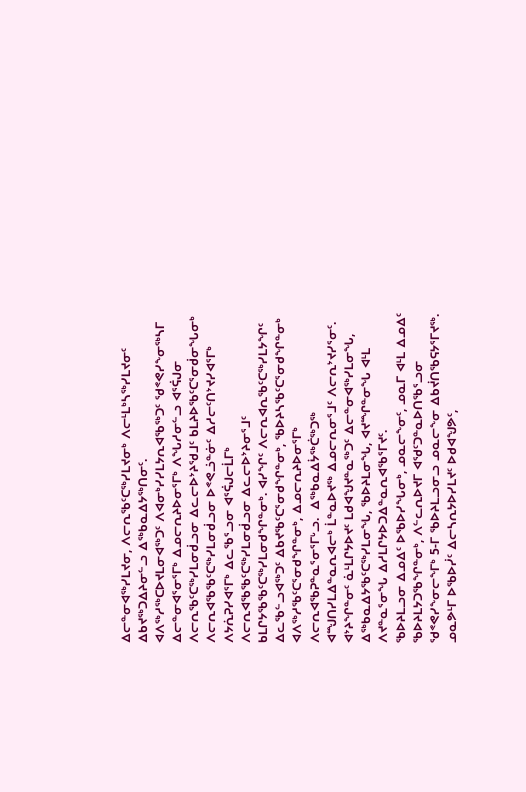ᐃᓕᓐᓂᐊᖅᓯᒪᔪᓂ, ᐱᓕᕆᖃᑦᑕᖅᓯᒪᔪᓂᒃ ᐱᓕᒻᒪᒃᓴᖅᓯᒪᔪᓂᑦ ᐃᑲᔪᖅᑐᐃᔨᓂᓪᓗ ᐃᖅᑲᓇᐃᔭᖅᑎᓂᑦ.
ᐊᐱᖅᓱᖅᑕᐅᔪᒪᓂᐊᖅᑐᑦ ᐱᐊᓂᒃᓯᓯᒪᔭᕆᐊᖃᖅᑐᑦ ᖁᕝᕙᓯᖕᓂᖅᓴᒥ ᐃᓕᓐᓂᐊᕐᓂᕐᒥᒃ ᐃᓄᓕᕆᔨᐅᓂᕐᒥᒃ ᐱᖓᓱᓂᓪᓗ ᐊᕐᕌᒍᓂ ᐱᓕᕆᖃᑦᑕᖅᓯᒪᓂᑰᓗᓂ ᐃᓚᓕᐅᔾᔨᖁᒧᑦ ᑲᒪᔨᐅᖃᑦᑕᕐᓂᑰᓂᖓᓂᒃ ᐱᓕᕆᐊᖃᖃᑦᑕᖅᓯᒪᓂᑰᓗᓂ ᐅᕝᕙᓘᓐᓃᑦ ᐃᓱᓕᑦᑎᔾᔪᓯᐊᕐᒥᒃ ᐱᔭᕇᕈᓯᐊᕐᒥᒃ ᐃᓚᖃᕐᓗᓂ ᐊᕐᕌᒍᓕᒫᒥᒃ ᐱᓕᕆᐊᖃᖃᑦᑕᖅᓯᒪᓂᑰᓗᓂ ᐃᓚᓕᐅᔾᔨᓂᕐᒧᑦ ᑲᒪᒋᔭᖃᖃᑦᑕᖅᓯᒪᓂᑯᖏᓐᓂᒃ. ᐊᓯᖏᑦ ᐱᓕᕆᐊᕆᖃᑦᑕᖅᓯᒪᔭᖏᑦ ᐃᓚᖃᓪᓗᐊᖅᑐᑦ ᐃᑲᔪᖃᑦᑕᕐᓂᑯᖏᓐᓂᒃ, ᖃᐅᔨᓴᖃᑦᑕᕐᓂᑯᖏᓐᓂᒃ ᐊᐱᖅᓱᖃᑦᑕᕐᓂᑯᖏᓐᓂᒃ, ᐃᓄᓕᕆᔨᐅᓂᕐᒥᒃ ᐱᓕᕆᐊᖃᕈᓐᓇᕐᓂᕐᒥᒡᓗ.  ᐃᖅᑲᓇᐃᔮᖅᑖᖅᑐᖅ ᐊᙳᑎᓯᒪᐃᓐᓇᕆᐊᓕᒃ ᒫᓐᓇᐅᔪᖅ ᐃᓄᓕᕆᓂᕐᒧᑦ ᐱᓕᕆᔾᔪᓯᕐᓂᑦ.
ᐊᔾᔨᖏᓐᓂᑦ ᓈᒻᒪᒋᔭᐅᔪᑦ ᒪᑯᐊᖑᔪᓐᓇᖅᑐᑦ ᐃᓕᓐᓂᐊᖅᓯᒪᓂᖓ, ᐃᖅᑲᓇᐃᔭᖃᑦᑕᖅᓯᒪᓂᖓ, ᖃᐅᔨᒪᓂᖓ, ᐊᔪᙱᓐᓂᖓ ᐊᒻᒪ ᐱᔪᓐᓇᕐᓂᖓ ᐃᓱᒪᒋᔭᐅᑐᐃᓐᓇᕆᐊᖃᕐᒥᔪᑦ.
ᖃᐅᔨᒪᓗᓂ ᐃᓄᐃᑦ ᐅᖃᐅᓯᖓᓂᒃ, ᓄᓇᓕᖕᓂᑦ, ᓄᓇᒥ ᐊᒻᒪ ᐃᓄᐃᑦ ᖃᐅᔨᒪᔭᑐᖃᖏᓐᓂᒃ, ᐱᓪᓚᕆᐅᔪᒥ ᐊᖁᑦᑐᓐᓇᐅᑎᖃᕐᓗᓂ ᖁᕝᕙᓯᖕᓂᓕᖕᒥᒃ 5-ᒥ ᖃᐅᔨᒪᓗᓂᓗ ᓄᓇᓕᖕᓂ ᐃᑲᔫᑎᖃᕋᔭᕐᒥᔪᖅ.
ᓄᓇᕗᒻᒥ ᐅᖃᐅᓰᑦ ᐃᓕᓴᕆᔭᐅᓯᒪᔪᑦ ᐅᑯᐊᖑᕗᑦ,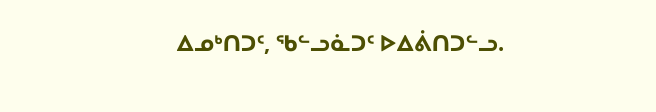ᐃᓄᒃᑎᑐᑦ, ᖃᓪᓗᓈᑐᑦ ᐅᐃᕖᑎᑐᓪᓗ.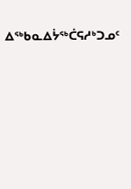ᐃᖅᑲᓇᐃᔮᖅᑖᕋᓱᒃᑐᓄᑦ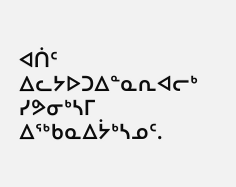ᐊᑏᑦ ᐃᓚᔭᐅᑐᐃᓐᓇᕆᐊᓕᒃ ᓯᕗᓂᒃᓴᒥ ᐃᖅᑲᓇᐃᔮᒃᓴᓄᑦ.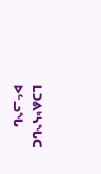ᒪᑐᕕᒃᓴᖓᑕ ᐅᓪᓗᖓ